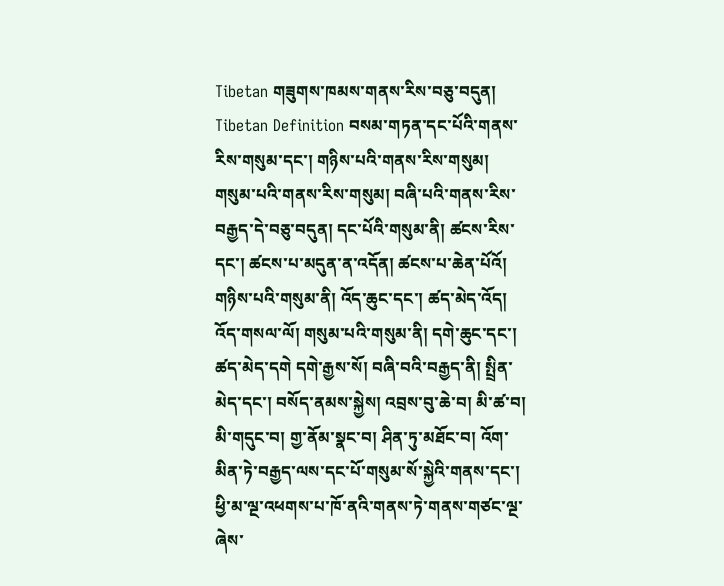Tibetan གཟུགས་ཁམས་གནས་རིས་བཅུ་བདུན།
Tibetan Definition བསམ་གཏན་དང་པོའི་གནས་རིས་གསུམ་དང་། གཉིས་པའི་གནས་རིས་གསུམ། གསུམ་པའི་གནས་རིས་གསུམ། བཞི་པའི་གནས་རིས་བརྒྱད་དེ་བཅུ་བདུན། དང་པོའི་གསུམ་ནི། ཚངས་རིས་དང་། ཚངས་པ་མདུན་ན་འདོན། ཚངས་པ་ཆེན་པོའོ། གཉིས་པའི་གསུམ་ནི། འོད་ཆུང་དང་། ཚད་མེད་འོད། འོད་གསལ་ལོ། གསུམ་པའི་གསུམ་ནི། དགེ་ཆུང་དང་། ཚད་མེད་དགེ དགེ་རྒྱས་སོ། བཞི་བའི་བརྒྱད་ནི། སྤྲིན་མེད་དང་། བསོད་ནམས་སྐྱེས། འབྲས་བུ་ཆེ་བ། མི་ཚ་བ། མི་གདུང་བ། གྱ་ནོམ་སྣང་བ། ཤིན་ཏུ་མཐོང་བ། འོག་མིན་ཏེ་བརྒྱད་ལས་དང་པོ་གསུམ་སོ་སྐྱེའི་གནས་དང་། ཕྱི་མ་ལྔ་འཕགས་པ་ཁོ་ནའི་གནས་ཏེ་གནས་གཙང་ལྔ་ཞེས་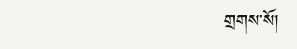གྲགས་སོ།